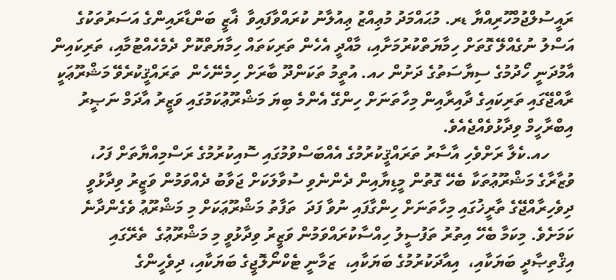ރައީސުލްޖުމްހޫރިއްޔާ ޑރ. މުޙައްމަދު މުޢިއްޒު ޢިއުލާނު ކުރައްވާފައިވާ  ޣާޒީ ބަންޑާރައިންގެ އަސަރުތަކުގެ އަސްލު ނުގެއްލޭ ގޮތަށް ހިމާޔަތްކުރުމަށާއި، މާއްދީ އެހެން ތަރިކަތައް ހިމާޔަތްކޮށް ދެމެހެއްޓުމާއި، ތަރިކައިން އާމުދަނީ ހޯދުމުގެ ސިޔާސަތުގެ ދަށުން ހއ. އުތީމު ތަކަންދޫ ބާރަށް ހިމެނޭހެން  ތަރައްޤީކުރެވޭ މަޝްރޫޢަކީ ރާއްޖޭގައި ތަރިކައިގެ ދާއިރާއިން މިހާތަނަށް ހިންގޭ އެންމެ ބިޔަ މަޝްރޫޢުކަމުގައި ވަޒީރު އާދަމް ނަޞީރު އިބްރާހީމް ވިދާޅުވެއްޖެއެވެ.
      ހއ.ކެލާ ރަށްވެހި އާސާރު ތަރައްޤީކުރުމުގެ އެއްބަސްވުމުގައި ސޮއިކުރުމުގެ ރަސްމިއްޔާތަށް ފަހު،  ވުޒާރާގެ މަޝްރޫޢުތަކާ ބެހޭ ގޮތުން މީޑިޔާއިން ދެންނެވި ސުވާލަކަށް ޖަވާބު ދެއްވަމުން ވަޒީރު ވިދާޅުވީ ދިވެހިރާއްޖޭގެ ތާރީޚުގައި މިހާތަނަށް ހިންގާފައި ނުވާ ފަދަ  ތަފާތު މަޝްރޫޢަކަށް މި މަޝްރޫޢު ވެގެންދާނެ ކަމަށެވެ. މިކަމާ ބެހޭ އިތުރު ތަފުސީލު ހިއްސާކުރައްވަމުން ވަޒީރު ވިދާޅުވީ މި މަޝްރޫޢުގެ  ތެރޭގައި  އިޤްތިޞާދީ ބަޔަކާއި،  އިއާދަކުރުމުގެ ބަޔަކާއި،  ޒަމާނީ ޓެކްނޯލޮޖީގެ ބަޔަކާއި، ދިވެހީންގެ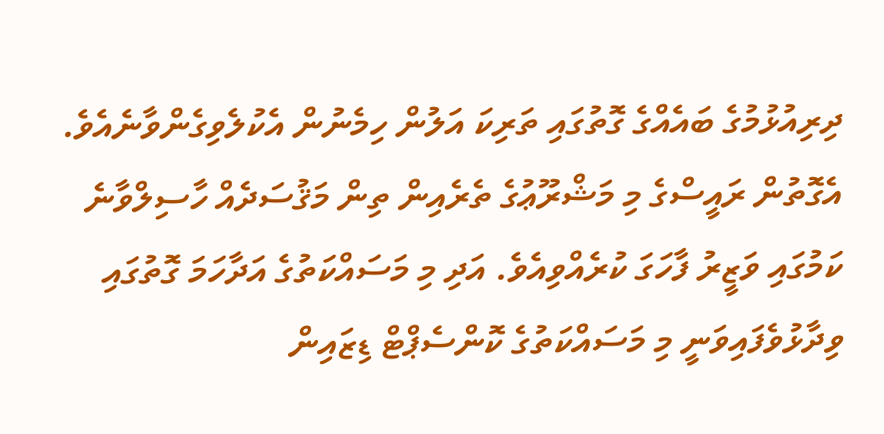ދިރިއުޅުމުގެ ބައެއްގެ ގޮތުގައި ތަރިކަ އަލުން ހިމެނުން އެކުލެވިގެންވާނެއެވެ.   އެގޮތުން ރައީސްގެ މި މަޝްރޫޢުގެ ތެރެއިން ތިން މަޤުސަދެއް ހާސިލްވާނެ ކަމުގައި ވަޒީރު ފާހަގަ ކުރެއްވިއެވެ. އަދި މި މަސައްކަތުގެ އަދާހަމަ ގޮތުގައި ވިދާޅުވެފައިވަނީ މި މަސައްކަތުގެ ކޮންސެޕްޓް ޑިޒައިން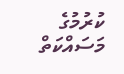ކުރުމުގެ މަސައްކަތް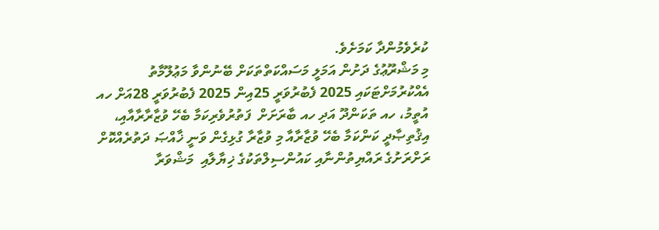ކުރެވެމުންދާ ކަމަށެވެ.
މި މަޝްރޫޢުގެ ދަށުން އަމަލީ މަސައްކަތްތަކަށް ބޭނުންވާ މަޢުލޫމާތު އެއްކުރުމަށްޓަކައި 2025 ފެބުރުވަރީ 25އިން 2025 ފެބުރުވަރީ 28އަށް ހއ އުތީމު، ހއ ތަކަންދޫ އަދި ހއ ބާރަށަށް  ފަތުރުވެރިކަމާ ބެހޭ ވުޒާރާރާއާއި، އިޤުތިޞާދީ ކަންކަމާ ބެހޭ ވުޒާރާއާ މި ވުޒާރާ ގުޅިގެން ވަނީ ޚާއްޞަ ދަތުރެއްކޮށް ރަށްރަށުގެ ރައްޔިތުންނާއި ކައުންސިލްތަކުގެ ޚިޔާލާއި  މަޝްވަރާ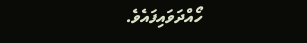ހޯއްދަވައިފައެވެ.